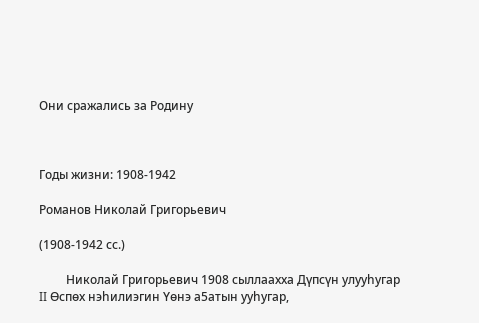Они сражались за Родину



Годы жизни: 1908-1942

Романов Николай Григорьевич

(1908-1942 сс.)

         Николай Григорьевич 1908 сыллаахха Дүпсүн улууһугар II Өспөх нэһилиэгин Үөнэ а5атын ууһугар,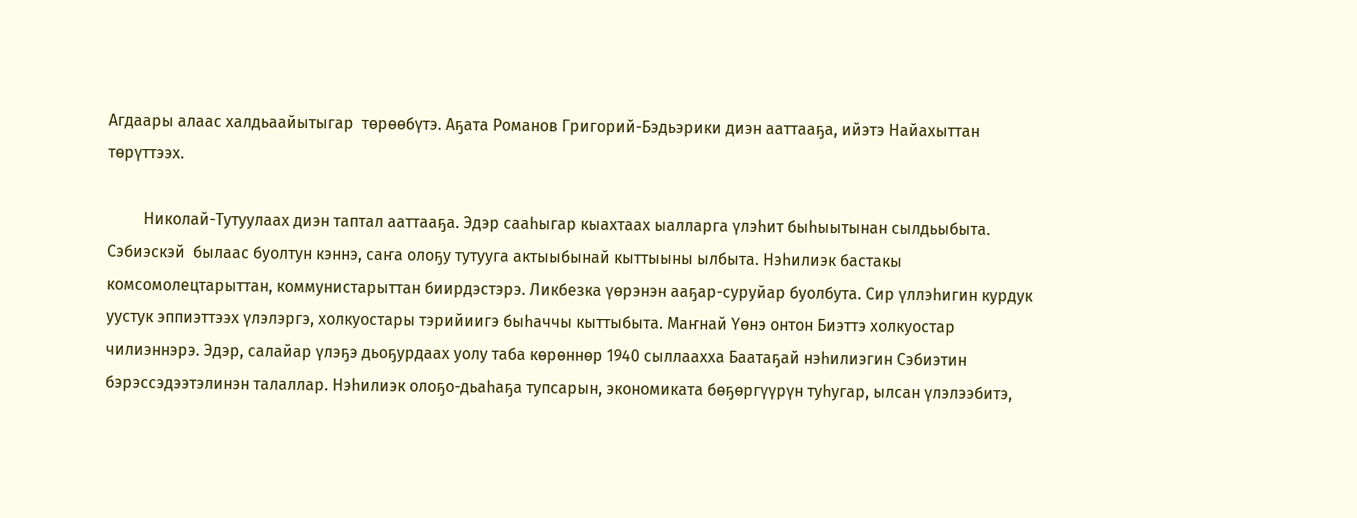Агдаары алаас халдьаайытыгар  төрөөбүтэ. Аҕата Романов Григорий-Бэдьэрики диэн ааттааҕа, ийэтэ Найахыттан төрүттээх.

         Николай-Тутуулаах диэн таптал ааттааҕа. Эдэр сааһыгар кыахтаах ыалларга үлэһит быһыытынан сылдьыбыта. Сэбиэскэй  былаас буолтун кэннэ, саҥа олоҕу тутууга актыыбынай кыттыыны ылбыта. Нэһилиэк бастакы комсомолецтарыттан, коммунистарыттан биирдэстэрэ. Ликбезка үөрэнэн ааҕар-суруйар буолбута. Сир үллэһигин курдук уустук эппиэттээх үлэлэргэ, холкуостары тэрийиигэ быһаччы кыттыбыта. Маҥнай Үөнэ онтон Биэттэ холкуостар чилиэннэрэ. Эдэр, салайар үлэҕэ дьоҕурдаах уолу таба көрөннөр 1940 сыллаахха Баатаҕай нэһилиэгин Сэбиэтин бэрэссэдээтэлинэн талаллар. Нэһилиэк олоҕо-дьаһаҕа тупсарын, экономиката бөҕөргүүрүн туһугар, ылсан үлэлээбитэ,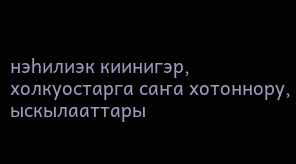нэһилиэк киинигэр, холкуостарга саҥа хотоннору, ыскылааттары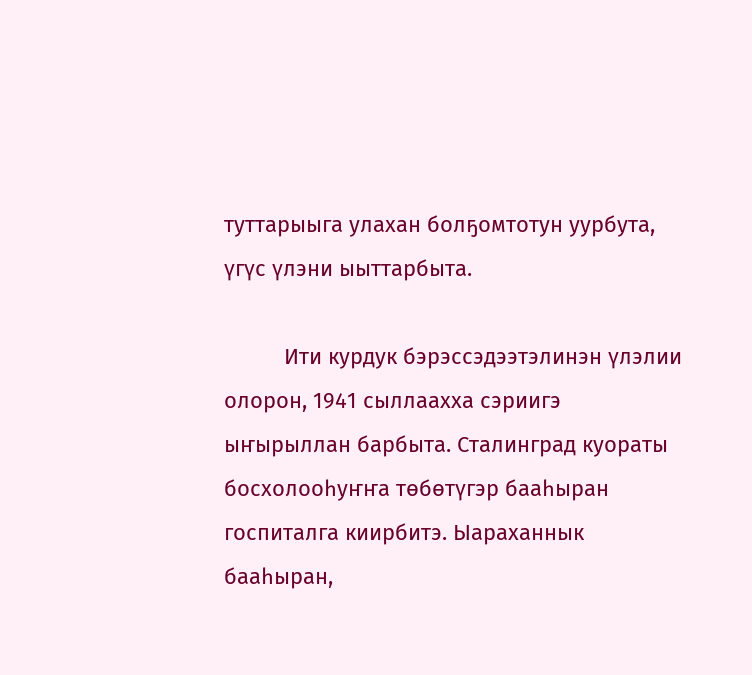туттарыыга улахан болҕомтотун уурбута, үгүс үлэни ыыттарбыта.

          Ити курдук бэрэссэдээтэлинэн үлэлии олорон, 1941 сыллаахха сэриигэ ыҥырыллан барбыта. Сталинград куораты босхолооһуҥҥа төбөтүгэр бааһыран госпиталга киирбитэ. Ыараханнык бааһыран,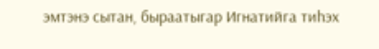эмтэнэ сытан, быраатыгар Игнатийга тиһэх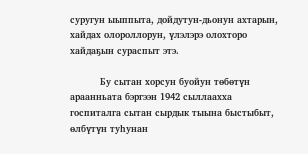суругун ыыппыта, дойдутун-дьонун ахтарын, хайдах олороллорун, үлэлэрэ олохторо хайдаҕын сураспыт этэ.

          Бу сытан хорсун буойун төбөтүн араанньата бэргээн 1942 сыллаахха госпиталга сытан сырдык тыына быстыбыт, өлбүтүн туһунан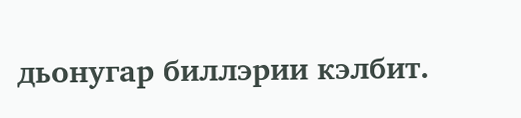дьонугар биллэрии кэлбит.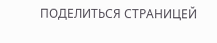ПОДЕЛИТЬСЯ СТРАНИЦЕЙ